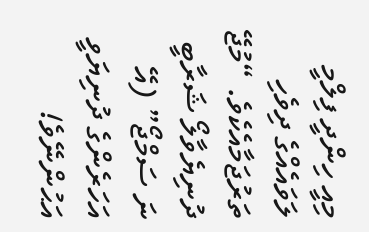މިއީ ހިންދީ ފިލްމީ ލަވައެއްގެ ދިވެހި ތަރުޖަމާއެކެވެ. “މުޖޭ ދުނިޔެވާލޯ ޝަރާބީ ނަ ސަމްޖޯ” (އޭ އަހަރެންގެ ދުނިޔަވީ އަޙުންނޭވެ!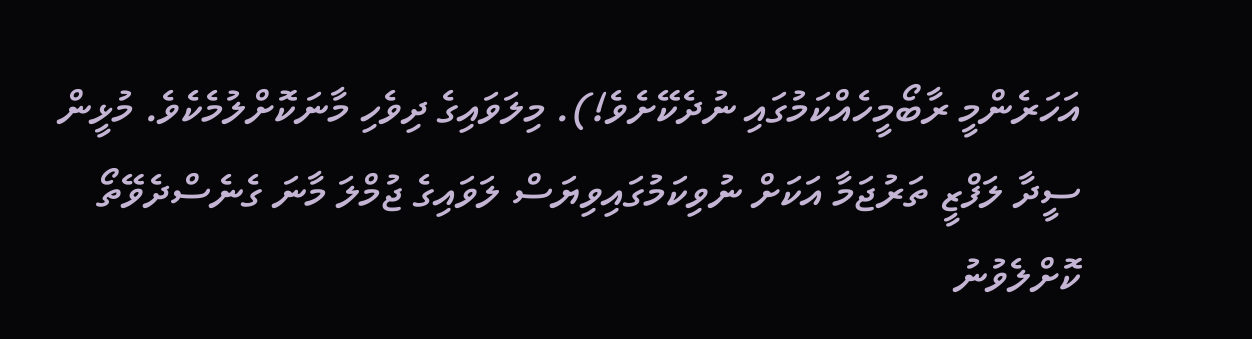އަހަރެންމީ ރާބޯމީހެއްކަމުގައި ނުދެކޭށެވެ!). މިލަވައިގެ ދިވެހި މާނަކޮށްލުމެކެވެ. މުޅީން ސީދާ ލަފްޒީ ތަރުޖަމާ އަކަށް ނުވިކަމުގައިވިޔަސް ލަވައިގެ ޖުމްލަ މާނަ ގެނެސްދެވޭތޯ ކޮށްލެވުނު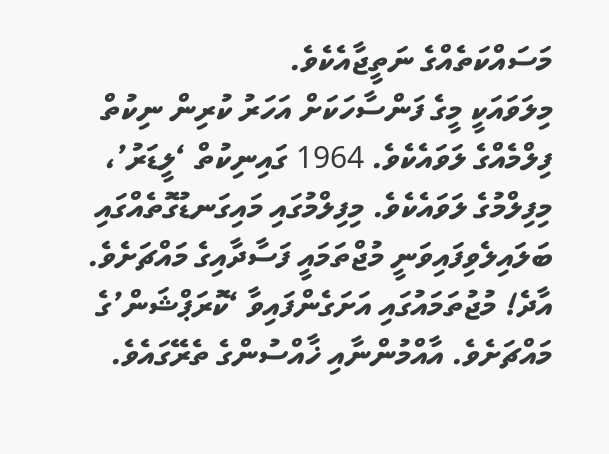މަސައްކަތެއްގެ ނަތީޖާއެކެވެ.
މިލަވައަކީ މީގެ ފަންސާހަކަށް އަހަރު ކުރިން ނިކުތް ފިލްމެއްގެ ލަވައެކެވެ. 1964 ގައިނިކުތް ‘ލީޑަރު’، މިފިލްމުގެ ލަވައެކެވެ. މިފިލްމުގައި މައިގަނޑުގޮތެއްގައި ބަލައިލެވިފައިވަނީ މުޖްތަމައީ ފަސާދާއިގެ މައްޗަށެވެ. އާދެ! މުޖުތަމައުގައި އަށަގެންފައިވާ ‘ކޮރަޕްޝަން’ގެ މައްޗަށެވެ. އާއްމުންނާއި ޚާއްސުންގެ ތެރޭގައެވެ.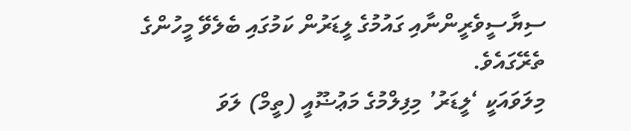ސިޔާސީވެރީންނާއި ގައުމުގެ ލީޑަރުން ކަމުގައި ބެލެވޭ މީހުންގެ ތެރޭގައެވެ.
މިލަވައަކީ ‘ލީޑަރު’ މިފިލްމުގެ މަޢުޟޫއީ (ތީމް) ލަވަ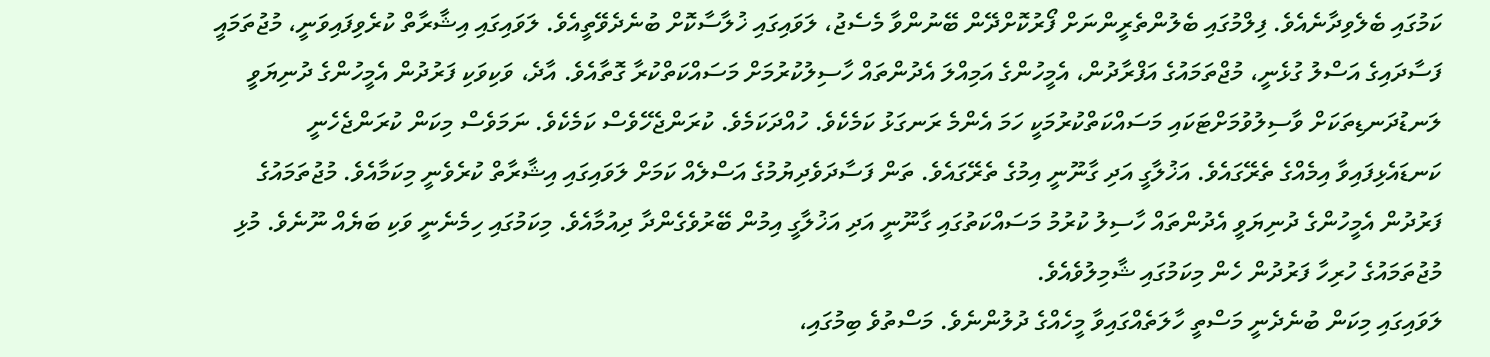ކަމުގައި ބެލެވިދާނެއެވެ. ފިލްމުގައި ބެލުންތެރީންނަށް ފޯރުކޮށްދޭން ބޭނުންވާ މެސެޖު، ލަވައިގައި ޚުލާސާކޮށް ބުނެދެވޭތީއެވެ. ލަވައިގައި އިޝާރާތް ކުރެވިފައިވަނީ، މުޖުތަމައީ ފަސާދައިގެ އަސްލު ގުޅެނީ، މުޖްތަމައުގެ އަފްރާދުން، އެމީހުންގެ އަމިއްލަ އެދުންތައް ހާސިލުކުރުމަށް މަސައްކަތްކުރާ ގޮތާއެވެ. އާދެ، ވަކިވަކި ފަރުދުން އެމީހުންގެ ދުނިޔަވީ ލަނޑުދަނޑިތަކަށް ވާސިލުވުމަށްޓަކައި މަސައްކަތްކުރުމަކީ ހަމަ އެންމެ ރަނގަޅު ކަމެކެވެ. ހުއްދަކަމެވެ. ކުރަންޖެހޭވެސް ކަމެކެވެ. ނަމަވެސް މިކަން ކުރަންޖެހެނީ ކަނޑައެޅިފައިވާ އިމެއްގެ ތެރޭގައެވެ. އަޚުލާގީ އަދި ގާނޫނީ އިމުގެ ތެރޭގައެވެ. ތަން ފަސާދަވެދިޔުމުގެ އަސްލެއް ކަމަށް ލަވައިގައި އިޝާރާތް ކުރެވެނީ މިކަމާއެވެ. މުޖުތަމައުގެ ފަރުދުން އެމީހުންގެ ދުނިޔަވީ އެދުންތައް ހާސިލު ކުރުމު މަސައްކަތުގައި ގާނޫނީ އަދި އަޚުލާގީ އިމުން ބޭރުވެގެންދާ ދިއުމާއެވެ. މިކަމުގައި ހިމެނެނީ ވަކި ބަޔެއް ނޫނެވެ. މުޅި މުޖުތަމައުގެ ހުރިހާ ފަރުދުން ހެން މިކަމުގައި ޝާމިލުވެއެވެ.
ލަވައިގައި މިކަން ބުނެދެނީ މަސްތީ ހާލަތެއްގައިވާ މީހެއްގެ ދުލުންނެވެ. މަސްތުވެ ބިމުގައި،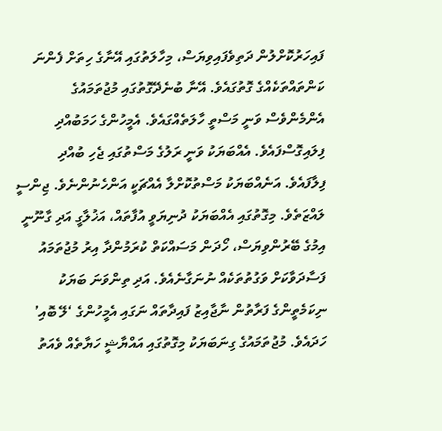ފައިހަރުކޮށްލުން ދަތިވެފައިވިޔަސް، މިހާލަތުގައި އޭނާގެ ހިތަށް ފެންނަ ކަންތައްތަކެއްގެ ގޮތުގައެވެ. އޭނާ ބުނެދޭގޮތުގައި މުޖުތަމައުގެ އެންމެންވެސް ވަނީ މަސްތީ ހާލަތެއްގައެވެ. އެމީހުންގެ ހަމަބުއްދި ފިލައިގޮސްފައެވެ. އެއްބަޔަކު ވަނީ ރަލުގެ މަސްތުގައި ޖެހި ބުއްދި ފިލާފައެވެ. އަނެއްބަޔަކު މަސްތުކޮށްލާ އެއްޗަކީ އަންހެނުންނެވެ. ޖިންސީ ލައްޒަތެވެ. މިގޮތުގައި އެއްބަޔަކު ދުނިޔަވީ އުފާތައް، އަޚުލާގީ އަދި ގާނޫނީ އިމުގެ ބޭރުންވިޔަސް، ހޯދަން މަސައްކަތް ކުރަމުންދާ އިރު މުޖުތަމައު ފަސާދަވާކަށް ވަގުތުތަކެއް ނުނަގާނެއެވެ. އަދި ތިންވަނަ ބަޔަކު ނިކަމެތީންގެ ފަރާތުން ނާޖާއިޒު ފައިދާތައް ނަގައި އެމީހުންގެ ‘ލޭ ބޮއި’ ހަދައެވެ. މުޖުތަމައުގެ ގިނަބަޔަކު މިގޮތުގައި އައްޔާޝީ ހަޔާތެއް ވެއަތު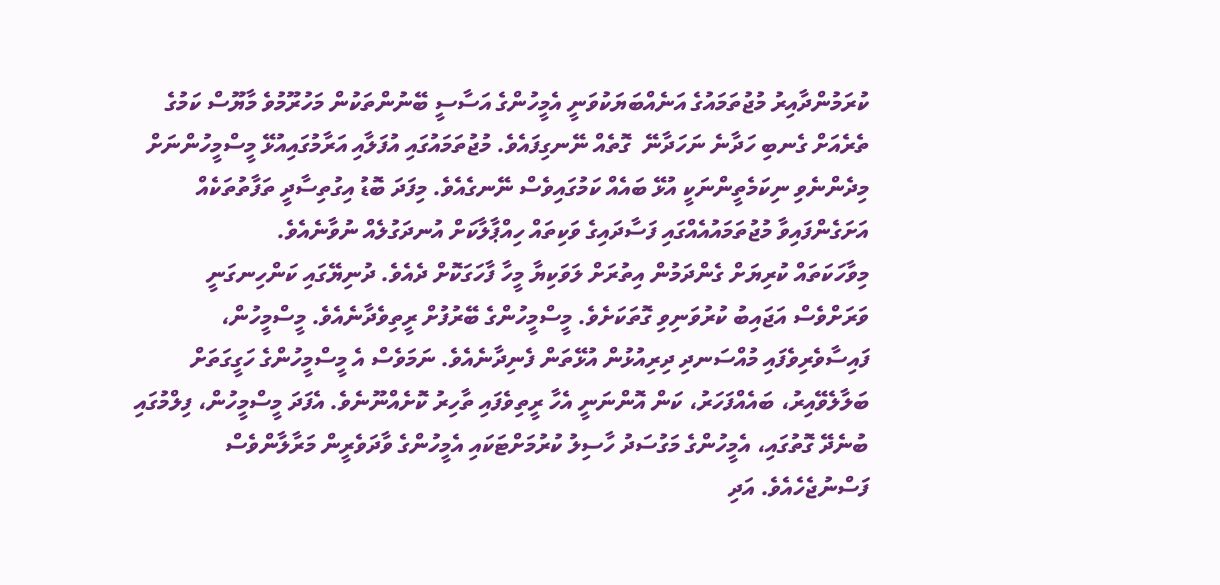ކުރަމުންދާއިރު މުޖުތަމައުގެ އަނެއްބަޔަކުވަނީ އެމީހުންގެ އަސާސީ ބޭނުންތަކުން މަހުރޫމުވެ މާޔޫސް ކަމުގެ ތެރެއަށް ގެނބި ހަދާނެ ނަހަދާނޭ  ގޮތެއް ނޭނގިފައެވެ. މުޖުތަމައުގައި އުފަލާއި އަރާމުގައިއުޅޭ މީސްމީހުންނަށް މިދެންނެވި ނިކަމެތީންނަކީ އުޅޭ ބައެއް ކަމުގައިވެސް ނޭނގެއެވެ. މިފަދަ ބޮޑު އިގުތިސާދީ ތަފާތުތަކެއް އަށަގެންފައިވާ މުޖުތަމައުއެއްގައި ފަސާދައިގެ ވަކިތައް ހިއްޕާލާކަށް އުނދަގުލެއް ނުވާނެއެވެ.
މިވާހަކަތައް ކުރިޔަށް ގެންދަމުން އިތުރަށް ލަވަކިޔާ މީހާ ފާހަގަކޮށް ދެއެވެ. ދުނިޔޭގައި ކަންހިނގަނީ ވަރަށްވެސް އަޖައިބު ކުރުވަނިވި ގޮތަކަށެވެ. މީސްމީހުންގެ ބޭރުފުށް ރީތިވެދާނެއެވެ. މީސްމީހުން، ފައިސާވެރިވެފައި މުއްސަނދި ދިރިއުޅުން އުޅޭތަން ފެނިދާނެއެވެ. ނަމަވެސް އެ މީސްމީހުންގެ ހަގީގަތަށް ބަލާލެވޭއިރު، ބައެއްފަހަރު، ކަން އޮންނަނީ އެހާ ރީތިވެފައި ތާހިރު ކޮށެއްނޫނެވެ. އެފަދަ މީސްމީހުން، ފިލްމުގައި ބުނެދޭ ގޮތުގައި، އެމީހުންގެ މަގުސަދު ހާސިލު ކުރުމަށްޓަކައި އެމީހުންގެ ވާދަވެރީން މަރާލާންވެސް ފަސްނުޖެހެއެވެ. އަދި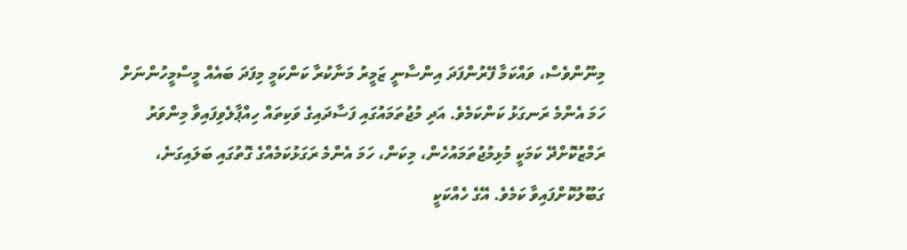މިނޫންވެސް، ވައްކަމާ ފޭރުންފަދަ އިންސާނީ ޒަމީރު މަނާކުރާ ކަންކަމީ މިފަދަ ބައެއް މީސްމީހުންނަށް ހަމަ އެންމެ ރަނގަޅު ކަންކަމެވެ. އަދި މުޖުތަމައުގައި ފަސާދައިގެ ވަކިތައް ހިއްޕާލެވިފައިވާ މިންވަރު ރަމްޒުކޮށްދޭ ކަމަކީ މުޅިމުޖުތަމައުހެން، މިކަން، ހަމަ އެންމެ ރަގަޅުކަމެއްގެ ގޮތުގައި ބަލައިގަނެ، ގަބޫލުކޮށްފައިވާ ކަމެވެ. އޭގެ ހެއްކަކީ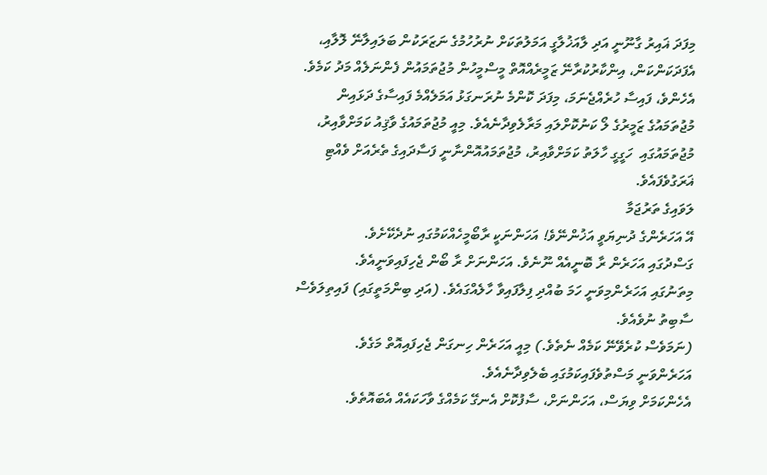މިފަދަ ޣައިރު ގާނޫނީ އަދި ލާއަޚުލާގީ އަމަލުތަކަށް ނުރުހުމުގެ ނަޒަރަކުން ބަލައިލާނޭ ލޮލާއި، އެފަދަކަންކަން، އިންކާރުކުރާނޭ ޒަމީރެއްއޮތް މީސްމީހުން މުޖުތަމައުން ފެންނަލެއް މަދު ކަމެވެ. އެހެންވެ، ފައިސާ ހުރެއްޖެނަމަ، މިފަދަ ކޮންމެ ނުރަނގަޅު އަމަލެއްމެ ފައިސާގެ ދަޅައިން މުޖުތަމައުގެ ޒަމީރުގެ ލޯ ކަނުކޮށްލައި މަރާލެވިދާނެއެވެ. މިއީ މުޖުތަމައުގެ ވާޤިއު ކަމަށްވާއިރު، މުޖުތަމައުގައި  ހަގީގީ ހާލަތު ކަމަށްވާއިރު، މުޖުތަމައުއޮންނާނީ ފަސާދައިގެ ތެރެއަށް ވެއްޓި ޣަރަގުވެފައެވެ.
ލަވައިގެ ތަރުޖަމާ
އޭ އަހަރެންގެ ދުނިޔަވީ އަޚުންނޭވެ! އަހަންނަކީ ރާބޯމީހެއްކަމުގައި ނުދެކޭށެވެ.
ގަސްދުގައި އަހަރެން ރާ ބޮނީއެއް ނޫނެވެ. އަހަންނަށް ރާ ބޯން ޖެހިފައިވަނީއެވެ.
މިތަނުގައި އަހަރެންމިވަނީ ހަމަ ބުއްދި ފިލާފައިވާ ހާލެއްގައެވެ. (އަދި ބިންމަތީގައި) ފައިތިލަވެސް ސާބިތު ނުވެއެވެ.
(ނަމަވެސް ކުރެވޭނޭ ކަމެއް ނެތެވެ.) މިއީ އަހަރެން ހިނގަން ޖެހިފައިއޮތް މަގެވެ.
އަހަރެންވަނީ މަސްތުވެފައިކަމުގައި ބެލެވިދާނެއެވެ.
އެހެންކަމަށް ވިޔަސް، އަހަންނަށް، ސާފުކޮށް އެނގޭ ކަމެއްގެ ވާހަކައެއް އެބައޮތެވެ.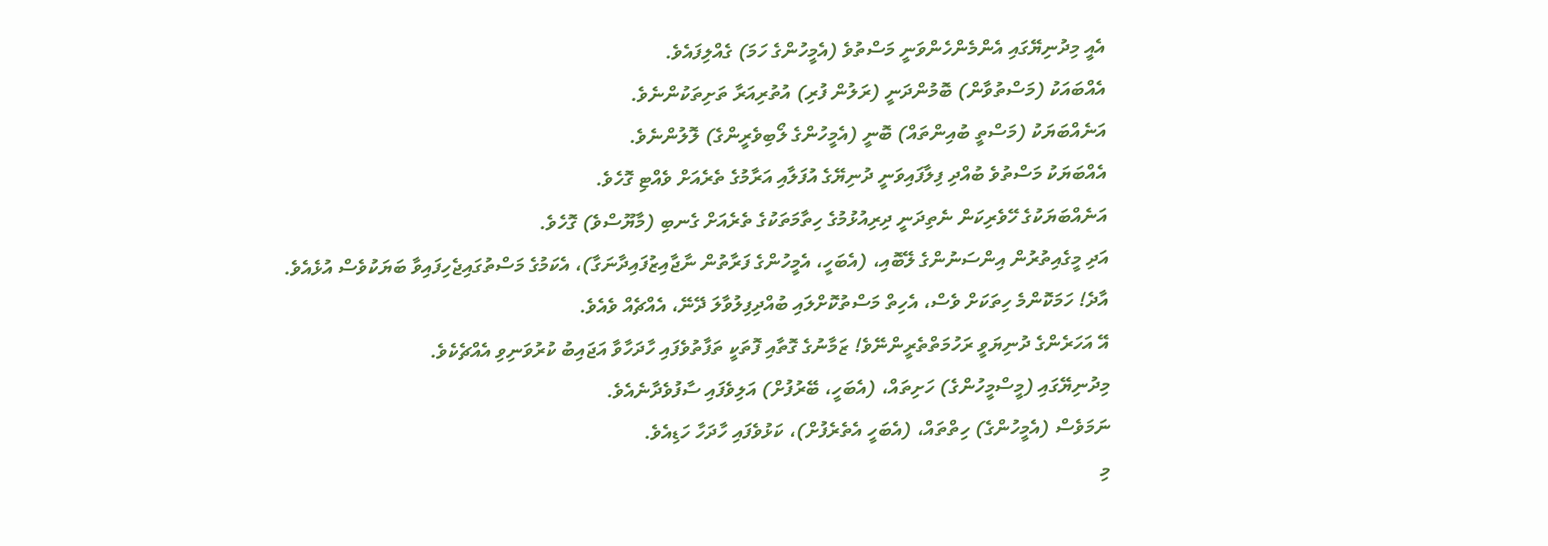އެއީ މިދުނިޔޭގައި އެންމެންހެންވަނީ މަސްތުވެ (އެމީހުންގެ ހަމަ) ގެއްލިފައެވެ.
އެއްބައަކު (މަސްތުވާން) ބޮމުންދަނީ (ރަލުން ފުރި) އުތުރިއަރާ ތަށިތަކުންނެވެ.
އަނެއްބަޔަކު (މަސްތީ ބުއިންތައް) ބޮނީ (އެމީހުންގެ ލޯބިވެރީންގެ) ލޮލުންނެވެ.
އެއްބަޔަކު މަސްތުވެ ބުއްދި ފިލާފައިވަނީ ދުނިޔޭގެ އުފަލާއި އަރާމުގެ ތެރެއަށް ވެއްޓި ގޮހެވެ.
އަނެއްބަޔަކުގެ ހޭވެރިކަން ނެތިދަނީ ދިރިއުޅުމުގެ ހިތާމަތަކުގެ ތެރެއަށް ގެނބި (މާޔޫސްވެ) ގޮހެވެ.
އަދި މީގެއިތުރުން އިންސަނުންގެ ލޭބޮއި، (އެބަހީ، އެމީހުންގެ ފަރާތުން ނާޖާއިޒުފައިދާނަގާ)، އެކަމުގެ މަސްތުގައިޖެހިފައިވާ ބަޔަކުވެސް އުޅެއެވެ.
އާދެ! ހަމަކޮންމެ ހިތަކަށް ވެސް، އެހިތް މަސްތުކޮށްލައި ބުއްދިފިލުވާލަ ދޭނޭ، އެއްޗެއް ވެއެވެ.
އޭ އަހަރެންގެ ދުނިޔަވީ ރަހުމަތްތެރީންނޭވެ! ޒަމާނުގެ ގޮތާއި ފޮތަކީ ތަފާތުވެފައި ހާދަހާވާ އަޖައިބު ކުރުވަނިވި އެއްޗެކެވެ.
މިދުނިޔޭގައި (މީސްމީހުންގެ) ހަށިތައް، (އެބަހީ، ބޭރުފުށް) އަލިވެފައި ސާފުވެދާނެއެވެ.
ނަމަވެސް (އެމީހުންގެ) ހިތްތައް، (އެބަހީ އެތެރެފުށް)، ކަޅުވެފައި ހާދަހާ ހަޑިއެވެ.
މި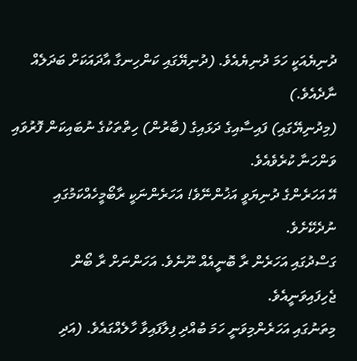ދުނިޔެއަކީ ހަމަ ދުނިޔެއެވެ. (ދުނިޔޭގައި ކަންހިނގާ އާދައަކަށް ބަދަލެއް ނާދެއެވެ.)
(މިދުނިޔޭގައި) ފައިސާއިގެ ދަޅައިގެ (ބާރުން) ހިތްތަކުގެ ނުބައިކަން ފޮރުވައި ވަންހަނާ ކުރެވެއެވެ.
އޭ އަހަރެންގެ ދުނިޔަވީ އަޚުންނޭވެ! އަހަރެންނަކީ ރާބޯމީހެއްކަމުގައި ނުދެކޭށެވެ.
ގަސްދުގައި އަހަރެން ރާ ބޮނީއެއް ނޫނެވެ. އަހަންނަށް ރާ ބޯން ޖެހިފައިވަނީއެވެ.
މިތަނުގައި އަހަރެންމިވަނީ ހަމަ ބުއްދި ފިލާފައިވާ ހާލެއްގައެވެ. (އަދި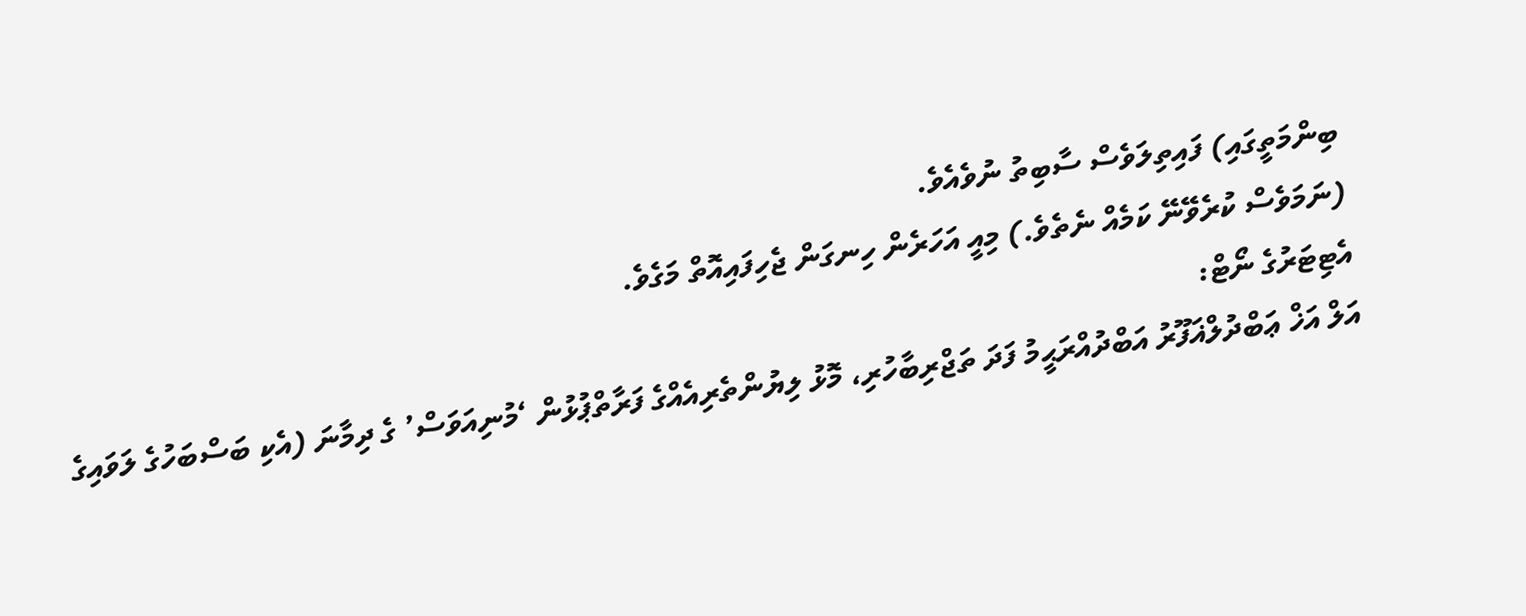ބިންމަތީގައި) ފައިތިލަވެސް ސާބިތު ނުވެއެވެ.
(ނަމަވެސް ކުރެވޭނޭ ކަމެއް ނެތެވެ.) މިއީ އަހަރެން ހިނގަން ޖެހިފައިއޮތް މަގެވެ.
އެޓިޓަރުގެ ނޯޓް:
އަލް އަޚް ޢަބްދުލްޣަފޫރު އަބްދުއްރަޙީމު ފަދަ ތަޖްރިބާހުރި، މޮޅު ލިޔުންތެރިއެއްގެ ފަރާތްޕުޅުން ‘މުނިއަވަސް’ ގެ ދިމާނަ (އެކި ބަސްބަހުގެ ލަވައިގެ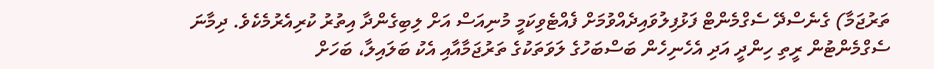ތަރުޖަމާ) ގެނެސްދޭ ސެގްމެންޓް ފަޅުފިލުވައިދެއްވުމަށް ފެއްޓެވިކަމީ މުނިއަސް އަށް ލިބިގެންދާ އިތުރު ކުރިއެރުމެކެވެ. ދިމާނަ ސެގްމެންޓުން ރީތި ހިންދީ އަދި އެހެނިހެން ބަސްބަހުގެ ލަވަތަކުގެ ތަރުޖަމާއާއި އެކު ބަލައިލާ، ބަހަށް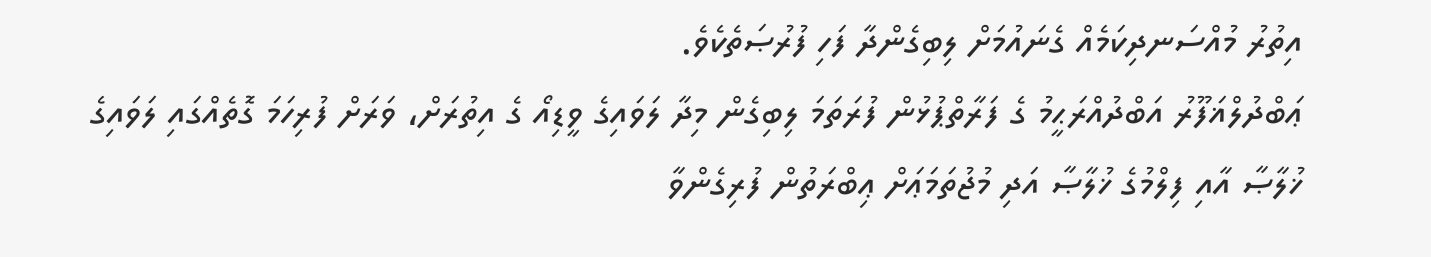އިތުރު މުއްސަނދިކަމެއް ގެނައުމަށް ލިބިގެންދާ ފަހި ފުރުޞަތެކެވެ.
ޢަބްދުލްޣަފޫރު އަބްދުއްރަޙީމު ގެ ފަރާތްޕުޅުން ފުރަތަމަ ލިބިގެން މިދާ ލަވައިގެ ވީޑިއޯ ގެ އިތުރަށް، ވަރަށް ފުރިހަމަ ގޮތެއްގައި ލަވައިގެ ޚުލާޞާ އާއި ފިލްމުގެ ޚުލާޞާ އަދި މުޖުތަމަޢަށް ޢިބްރަތުން ފުރިގެންވާ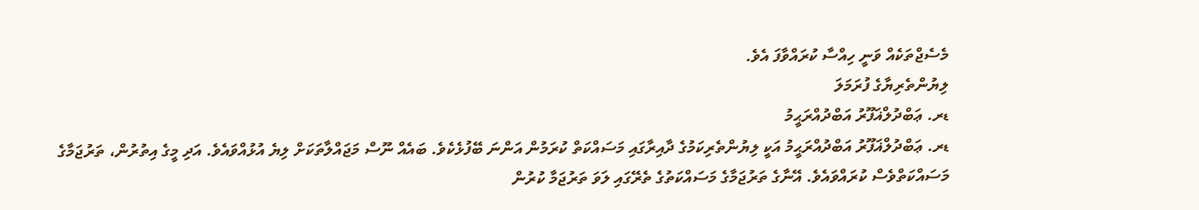މެސެޖްތަކެއް ވަނީ ހިއްސާ ކުރައްވާފަ އެވެ.
ލިޔުންތެރިޔާގެ ފުރަމަލަ
ޑރ. ޢަބްދުލްޣަފޫރު އަބްދުއްރަޙީމު
ޑރ. ޢަބްދުލްޣަފޫރު އަބްދުއްރަޙީމު އަކީ ލިޔުންތެރިކަމުގެ ދާއިރާގައި މަސައްކަތް ކުރަމުން އަންނަ ބޭފުޅެކެވެ. ބައެއް ނޫސް މަޖައްލާތަކަށް ލިޔެ އުޅުއްވައެވެ. އަދި މީގެ އިތުރުން، ތަރުޖަމާގެ މަސައްކަތްވެސް ކުރައްވައެވެ. އޭނާގެ ތަރުޖަމާގެ މަސައްކަތުގެ ތެރޭގައި ލަވަ ތަރުޖަމާ ކުރުން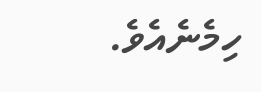ހިމެނެއެވެ.